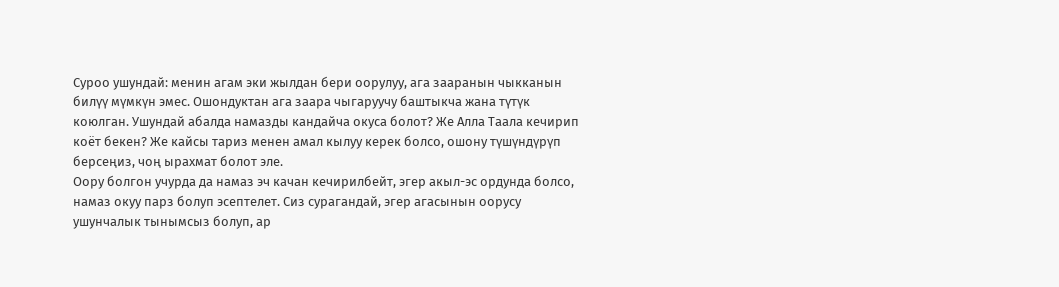Суроо ушундай: менин агам эки жылдан бери оорулуу, ага зааранын чыкканын билүү мүмкүн эмес. Ошондуктан ага заара чыгаруучу баштыкча жана түтүк коюлган. Ушундай абалда намазды кандайча окуса болот? Же Алла Таала кечирип коёт бекен? Же кайсы тариз менен амал кылуу керек болсо, ошону түшүндүрүп берсеңиз, чоң ырахмат болот эле.
Оору болгон учурда да намаз эч качан кечирилбейт, эгер акыл-эс ордунда болсо, намаз окуу парз болуп эсептелет. Сиз сурагандай, эгер агасынын оорусу ушунчалык тынымсыз болуп, ар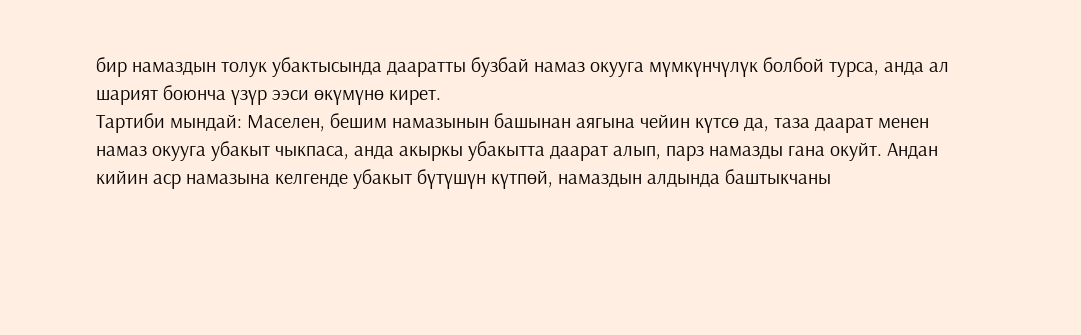бир намаздын толук убактысында дааратты бузбай намаз окууга мүмкүнчүлүк болбой турса, анда ал шарият боюнча үзүр ээси өкүмүнө кирет.
Тартиби мындай: Маселен, бешим намазынын башынан аягына чейин күтсө да, таза даарат менен намаз окууга убакыт чыкпаса, анда акыркы убакытта даарат алып, парз намазды гана окуйт. Андан кийин аср намазына келгенде убакыт бүтүшүн күтпөй, намаздын алдында баштыкчаны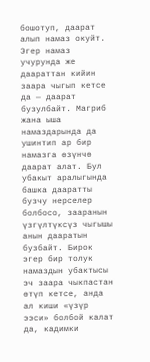бошотуп, даарат алып намаз окуйт. Эгер намаз учурунда же даараттан кийин заара чыгып кетсе да — даарат бузулбайт. Магриб жана ыша намаздарында да ушинтип ар бир намазга өзүнчө даарат алат. Бул убакыт аралыгында башка дааратты бузчу нерселер болбосо, зааранын үзгүлтүксүз чыгышы анын дааратын бузбайт. Бирок эгер бир толук намаздын убактысы эч заара чыкпастан өтүп кетсе, анда ал киши «үзүр ээси» болбой калат да, кадимки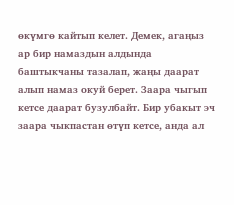өкүмгө кайтып келет. Демек, агаңыз ар бир намаздын алдында баштыкчаны тазалап, жаңы даарат алып намаз окуй берет. Заара чыгып кетсе даарат бузулбайт. Бир убакыт эч заара чыкпастан өтүп кетсе, анда ал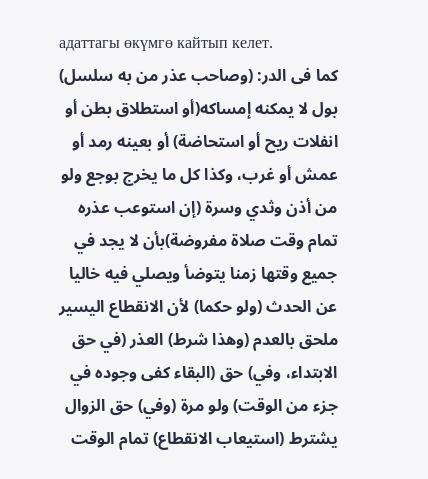адаттагы өкүмгө кайтып келет.
کما فی الدر: (وصاحب عذر من به سلسل) بول لا یمكنه إمساكه(أو استطلاق بطن أو انفلات ريح أو استحاضة) أو بعينه رمد أو عمش أو غرب، وكذا كل ما يخرج بوجع ولو من أذن وثدي وسرة (إن استوعب عذره تمام وقت صلاة مفروضة)بأن لا يجد في جميع وقتها زمنا يتوضأ ويصلي فيه خاليا عن الحدث (ولو حكما) لأن الانقطاع اليسير ملحق بالعدم (وهذا شرط) العذر (في حق الابتداء، وفي) حق (البقاء كفى وجوده في جزء من الوقت) ولو مرة (وفي) حق الزوال يشترط (استيعاب الانقطاع) تمام الوقت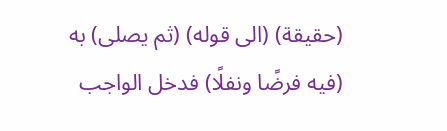(حقيقة) (الی قوله) (ثم یصلی) به (فیه فرضًا ونفلًا) فدخل الواجب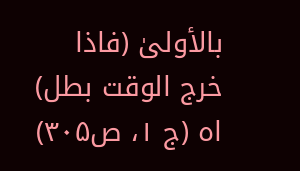بالأولیٰ (فاذا خرج الوقت بطل) اه (ج ۱، ص۳۰۵)